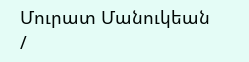Մուրատ Մանուկեան /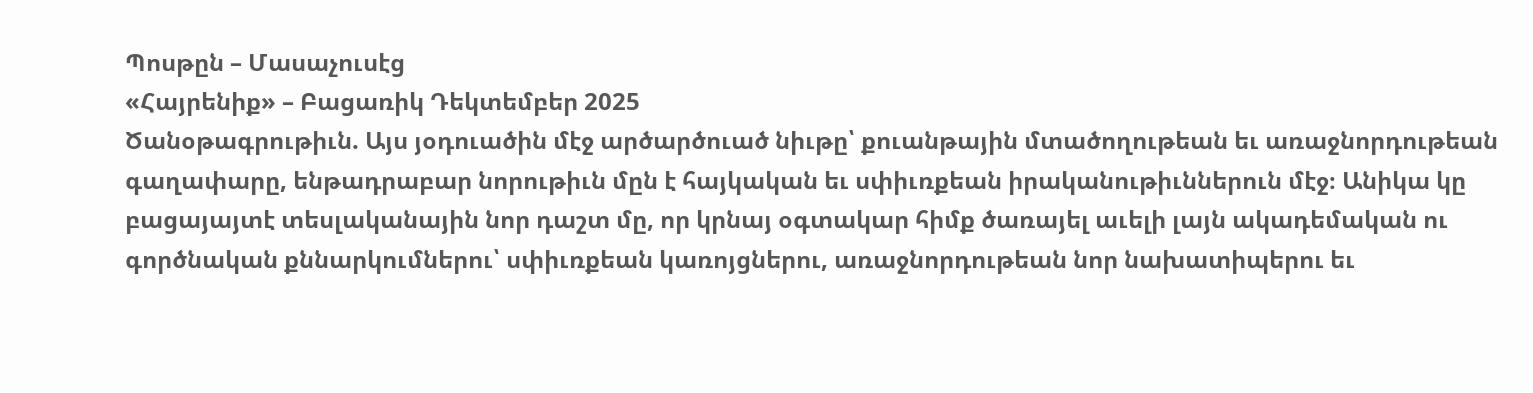Պոսթըն – Մասաչուսէց
«Հայրենիք» – Բացառիկ Դեկտեմբեր 2025
Ծանօթագրութիւն. Այս յօդուածին մէջ արծարծուած նիւթը՝ քուանթային մտածողութեան եւ առաջնորդութեան գաղափարը, ենթադրաբար նորութիւն մըն է հայկական եւ սփիւռքեան իրականութիւններուն մէջ։ Անիկա կը բացայայտէ տեսլականային նոր դաշտ մը, որ կրնայ օգտակար հիմք ծառայել աւելի լայն ակադեմական ու գործնական քննարկումներու՝ սփիւռքեան կառոյցներու, առաջնորդութեան նոր նախատիպերու եւ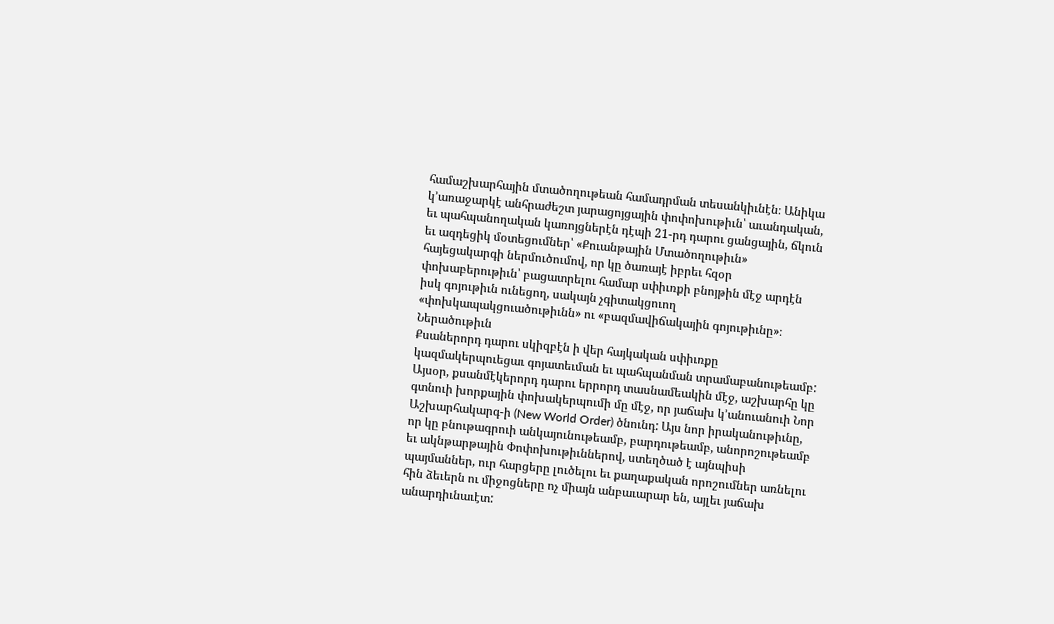համաշխարհային մտածողութեան համադրման տեսանկիւնէն։ Անիկա կ’առաջարկէ անհրաժեշտ յարացոյցային փոփոխութիւն՝ աւանդական, եւ պահպանողական կառոյցներէն դէպի 21-րդ դարու ցանցային, ճկուն եւ ազդեցիկ մօտեցումներ՝ «Քուանթային Մտածողութիւն» հայեցակարգի ներմուծումով, որ կը ծառայէ իբրեւ հզօր փոխաբերութիւն՝ բացատրելու համար սփիւռքի բնոյթին մէջ արդէն իսկ գոյութիւն ունեցող, սակայն չգիտակցուող «փոխկապակցուածութիւնն» ու «բազմավիճակային գոյութիւնը»։
Ներածութիւն
Քսաներորդ դարու սկիզբէն ի վեր հայկական սփիւռքը կազմակերպուեցաւ գոյատեւման եւ պահպանման տրամաբանութեամբ: Այսօր, քսանմէկերորդ դարու երրորդ տասնամեակին մէջ, աշխարհը կը գտնուի խորքային փոխակերպումի մը մէջ, որ յաճախ կ’անուանուի Նոր Աշխարհակարգ-ի (New World Order) ծնունդ: Այս նոր իրականութիւնը, որ կը բնութագրուի անկայունութեամբ, բարդութեամբ, անորոշութեամբ եւ ակնթարթային Փոփոխութիւններով, ստեղծած է այնպիսի պայմաններ, ուր հարցերը լուծելու եւ քաղաքական որոշումներ առնելու հին ձեւերն ու միջոցները ոչ միայն անբաւարար են, այլեւ յաճախ անարդիւնաւէտ: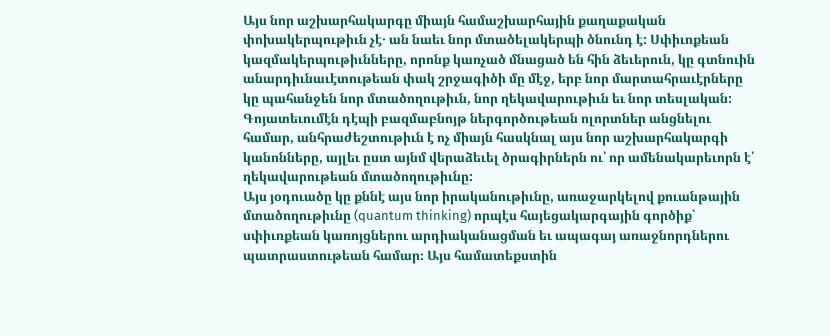Այս նոր աշխարհակարգը միայն համաշխարհային քաղաքական փոխակերպութիւն չէ․ ան նաեւ նոր մտածելակերպի ծնունդ է: Սփիւռքեան կազմակերպութիւնները, որոնք կառչած մնացած են հին ձեւերուն, կը գտնուին անարդիւնաւէտութեան փակ շրջագիծի մը մէջ, երբ նոր մարտահրաւէրները կը պահանջեն նոր մտածողութիւն, նոր ղեկավարութիւն եւ նոր տեսլական: Գոյատեւումէն դէպի բազմաբնոյթ ներգործութեան ոլորտներ անցնելու համար, անհրաժեշտութիւն է ոչ միայն հասկնալ այս նոր աշխարհակարգի կանոնները, այլեւ ըստ այնմ վերաձեւել ծրագիրներն ու՝ որ ամենակարեւորն է՝ ղեկավարութեան մտածողութիւնը:
Այս յօդուածը կը քննէ այս նոր իրականութիւնը, առաջարկելով քուանթային մտածողութիւնը (quantum thinking) որպէս հայեցակարգային գործիք՝ սփիւռքեան կառոյցներու արդիականացման եւ ապագայ առաջնորդներու պատրաստութեան համար։ Այս համատեքստին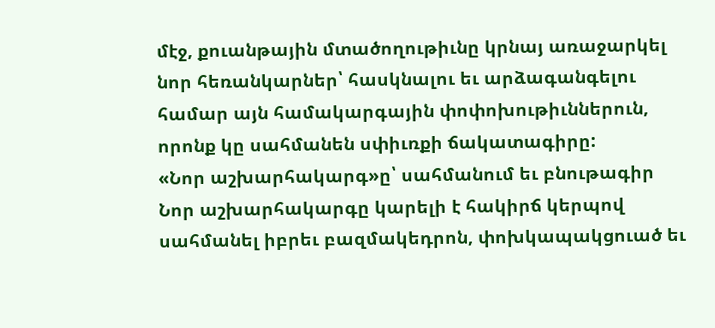մէջ, քուանթային մտածողութիւնը կրնայ առաջարկել նոր հեռանկարներ՝ հասկնալու եւ արձագանգելու համար այն համակարգային փոփոխութիւններուն, որոնք կը սահմանեն սփիւռքի ճակատագիրը:
«Նոր աշխարհակարգ»ը՝ սահմանում եւ բնութագիր
Նոր աշխարհակարգը կարելի է հակիրճ կերպով սահմանել իբրեւ բազմակեդրոն, փոխկապակցուած եւ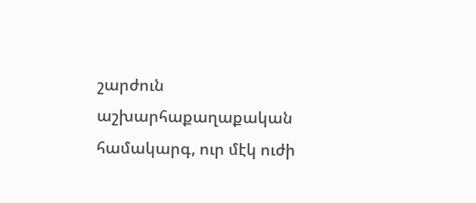շարժուն աշխարհաքաղաքական համակարգ, ուր մէկ ուժի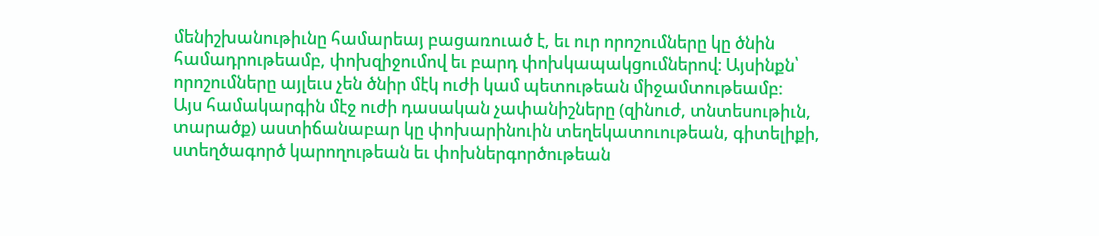մենիշխանութիւնը համարեայ բացառուած է, եւ ուր որոշումները կը ծնին համադրութեամբ, փոխզիջումով եւ բարդ փոխկապակցումներով։ Այսինքն՝ որոշումները այլեւս չեն ծնիր մէկ ուժի կամ պետութեան միջամտութեամբ:
Այս համակարգին մէջ ուժի դասական չափանիշները (զինուժ, տնտեսութիւն, տարածք) աստիճանաբար կը փոխարինուին տեղեկատուութեան, գիտելիքի, ստեղծագործ կարողութեան եւ փոխներգործութեան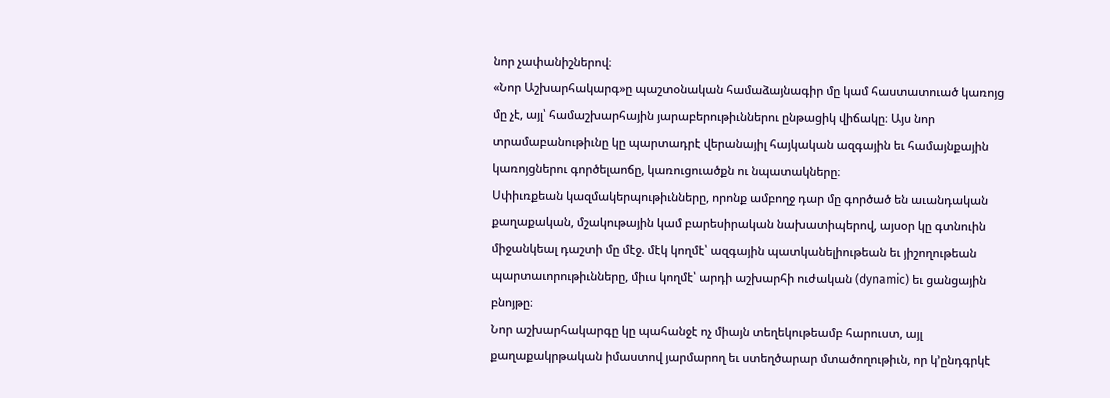նոր չափանիշներով։
«Նոր Աշխարհակարգ»ը պաշտօնական համաձայնագիր մը կամ հաստատուած կառոյց մը չէ, այլ՝ համաշխարհային յարաբերութիւններու ընթացիկ վիճակը։ Այս նոր տրամաբանութիւնը կը պարտադրէ վերանայիլ հայկական ազգային եւ համայնքային կառոյցներու գործելաոճը, կառուցուածքն ու նպատակները։
Սփիւռքեան կազմակերպութիւնները, որոնք ամբողջ դար մը գործած են աւանդական քաղաքական, մշակութային կամ բարեսիրական նախատիպերով, այսօր կը գտնուին միջանկեալ դաշտի մը մէջ. մէկ կողմէ՝ ազգային պատկանելիութեան եւ յիշողութեան պարտաւորութիւնները, միւս կողմէ՝ արդի աշխարհի ուժական (dynamic) եւ ցանցային բնոյթը։
Նոր աշխարհակարգը կը պահանջէ ոչ միայն տեղեկութեամբ հարուստ, այլ քաղաքակրթական իմաստով յարմարող եւ ստեղծարար մտածողութիւն, որ կ’ընդգրկէ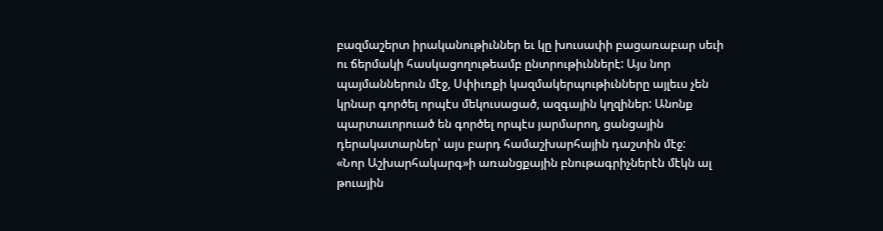բազմաշերտ իրականութիւններ եւ կը խուսափի բացառաբար սեւի ու ճերմակի հասկացողութեամբ ընտրութիւններէ: Այս նոր պայմաններուն մէջ, Սփիւռքի կազմակերպութիւնները այլեւս չեն կրնար գործել որպէս մեկուսացած, ազգային կղզիներ: Անոնք պարտաւորուած են գործել որպէս յարմարող, ցանցային դերակատարներ՝ այս բարդ համաշխարհային դաշտին մէջ:
«Նոր Աշխարհակարգ»ի առանցքային բնութագրիչներէն մէկն ալ թուային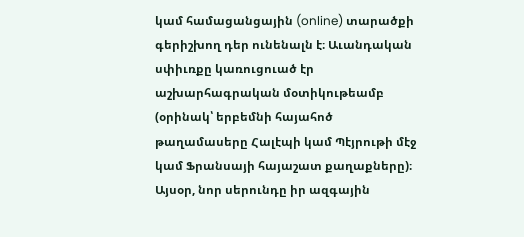կամ համացանցային (online) տարածքի գերիշխող դեր ունենալն է։ Աւանդական սփիւռքը կառուցուած էր աշխարհագրական մօտիկութեամբ (օրինակ՝ երբեմնի հայահոծ թաղամասերը Հալէպի կամ Պէյրութի մէջ կամ Ֆրանսայի հայաշատ քաղաքները)։ Այսօր, նոր սերունդը իր ազգային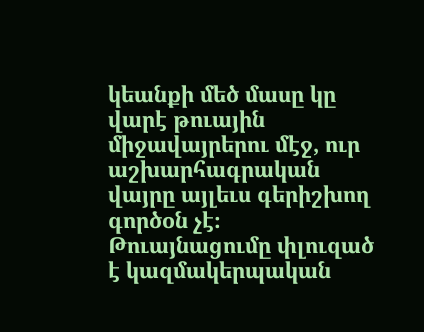կեանքի մեծ մասը կը վարէ թուային միջավայրերու մէջ, ուր աշխարհագրական վայրը այլեւս գերիշխող գործօն չէ։ Թուայնացումը փլուզած է կազմակերպական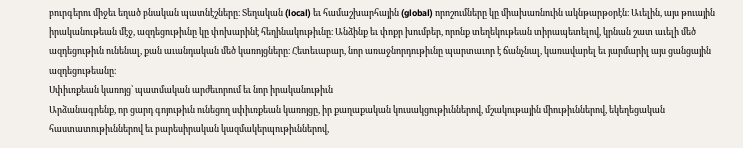բուրգերու միջեւ եղած բնական պատնէշները։ Տեղական (local) եւ համաշխարհային (global) որոշումները կը միախառնուին ակնթարթօրէն։ Աւելին, այս թուային իրականութեան մէջ, ազդեցութիւնը կը փոխարինէ հեղինակութիւնը։ Անձինք եւ փոքր խումբեր, որոնք տեղեկութեան տիրապետելով, կրնան շատ աւելի մեծ ազդեցութիւն ունենալ, քան աւանդական մեծ կառոյցները։ Հետեւաբար, նոր առաջնորդութիւնը պարտաւոր է ճանչնալ, կառավարել եւ յարմարիլ այս ցանցային ազդեցութեանը։
Սփիւռքեան կառոյց՝ պատմական արժեւորում եւ նոր իրականութիւն
Արձանագրենք, որ ցարդ գոյութիւն ունեցող սփիւռքեան կառոյցը, իր քաղաքական կուսակցութիւններով, մշակութային միութիւններով, եկեղեցական հաստատութիւններով եւ բարեսիրական կազմակերպութիւններով,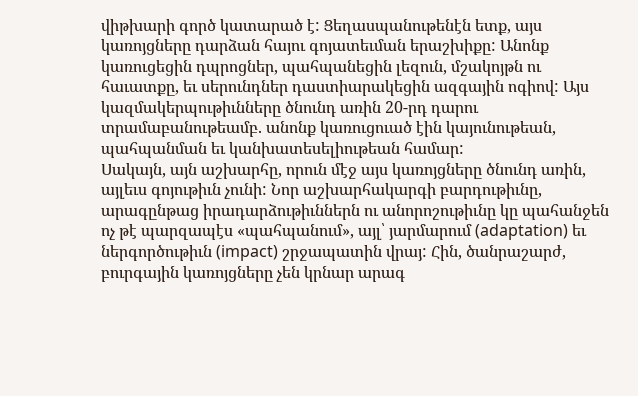վիթխարի գործ կատարած է: Ցեղասպանութենէն ետք, այս կառոյցները դարձան հայու գոյատեւման երաշխիքը: Անոնք կառուցեցին դպրոցներ, պահպանեցին լեզուն, մշակոյթն ու հաւատքը, եւ սերունդներ դաստիարակեցին ազգային ոգիով: Այս կազմակերպութիւնները ծնունդ առին 20-րդ դարու տրամաբանութեամբ. անոնք կառուցուած էին կայունութեան, պահպանման եւ կանխատեսելիութեան համար:
Սակայն, այն աշխարհը, որուն մէջ այս կառոյցները ծնունդ առին, այլեւս գոյութիւն չունի: Նոր աշխարհակարգի բարդութիւնը, արագընթաց իրադարձութիւններն ու անորոշութիւնը կը պահանջեն ոչ թէ պարզապէս «պահպանում», այլ՝ յարմարում (adaptation) եւ ներգործութիւն (impact) շրջապատին վրայ: Հին, ծանրաշարժ, բուրգային կառոյցները չեն կրնար արագ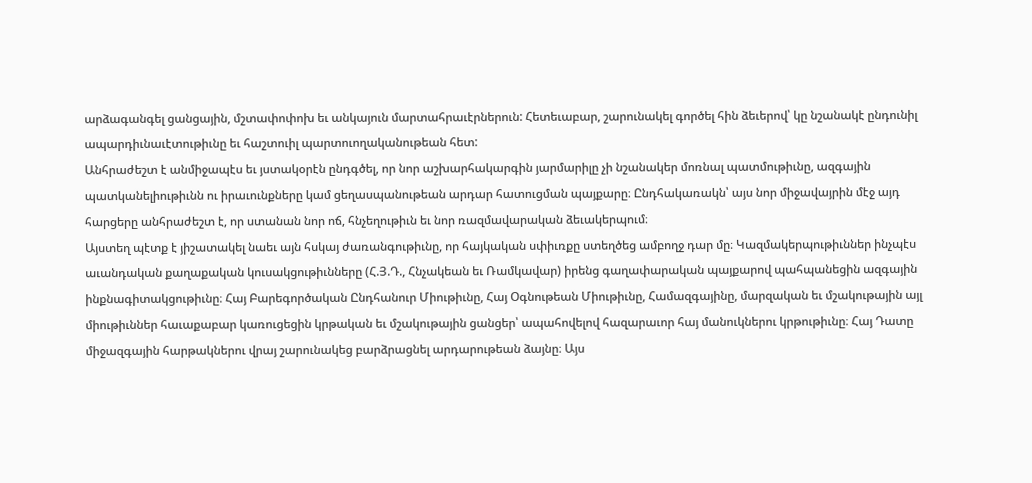արձագանգել ցանցային, մշտափոփոխ եւ անկայուն մարտահրաւէրներուն: Հետեւաբար, շարունակել գործել հին ձեւերով՝ կը նշանակէ ընդունիլ ապարդիւնաւէտութիւնը եւ հաշտուիլ պարտուողականութեան հետ:
Անհրաժեշտ է անմիջապէս եւ յստակօրէն ընդգծել, որ նոր աշխարհակարգին յարմարիլը չի նշանակեր մոռնալ պատմութիւնը, ազգային պատկանելիութիւնն ու իրաւունքները կամ ցեղասպանութեան արդար հատուցման պայքարը։ Ընդհակառակն՝ այս նոր միջավայրին մէջ այդ հարցերը անհրաժեշտ է, որ ստանան նոր ոճ, հնչեղութիւն եւ նոր ռազմավարական ձեւակերպում։
Այստեղ պէտք է յիշատակել նաեւ այն հսկայ ժառանգութիւնը, որ հայկական սփիւռքը ստեղծեց ամբողջ դար մը։ Կազմակերպութիւններ ինչպէս աւանդական քաղաքական կուսակցութիւնները (Հ.Յ.Դ., Հնչակեան եւ Ռամկավար) իրենց գաղափարական պայքարով պահպանեցին ազգային ինքնագիտակցութիւնը։ Հայ Բարեգործական Ընդհանուր Միութիւնը, Հայ Օգնութեան Միութիւնը, Համազգայինը, մարզական եւ մշակութային այլ միութիւններ հաւաքաբար կառուցեցին կրթական եւ մշակութային ցանցեր՝ ապահովելով հազարաւոր հայ մանուկներու կրթութիւնը։ Հայ Դատը միջազգային հարթակներու վրայ շարունակեց բարձրացնել արդարութեան ձայնը։ Այս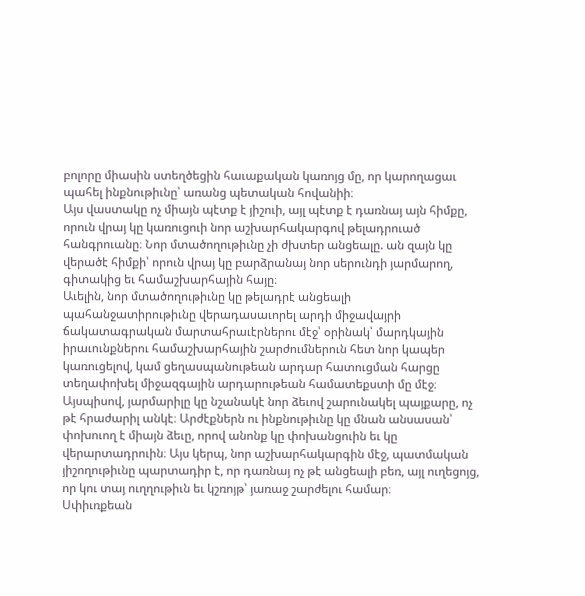բոլորը միասին ստեղծեցին հաւաքական կառոյց մը, որ կարողացաւ պահել ինքնութիւնը՝ առանց պետական հովանիի։
Այս վաստակը ոչ միայն պէտք է յիշուի, այլ պէտք է դառնայ այն հիմքը, որուն վրայ կը կառուցուի նոր աշխարհակարգով թելադրուած հանգրուանը։ Նոր մտածողութիւնը չի ժխտեր անցեալը. ան զայն կը վերածէ հիմքի՝ որուն վրայ կը բարձրանայ նոր սերունդի յարմարող, գիտակից եւ համաշխարհային հայը։
Աւելին, նոր մտածողութիւնը կը թելադրէ անցեալի պահանջատիրութիւնը վերադասաւորել արդի միջավայրի ճակատագրական մարտահրաւէրներու մէջ՝ օրինակ՝ մարդկային իրաւունքներու համաշխարհային շարժումներուն հետ նոր կապեր կառուցելով, կամ ցեղասպանութեան արդար հատուցման հարցը տեղափոխել միջազգային արդարութեան համատեքստի մը մէջ։
Այսպիսով, յարմարիլը կը նշանակէ նոր ձեւով շարունակել պայքարը, ոչ թէ հրաժարիլ անկէ։ Արժէքներն ու ինքնութիւնը կը մնան անսասան՝ փոխուող է միայն ձեւը, որով անոնք կը փոխանցուին եւ կը վերարտադրուին։ Այս կերպ, նոր աշխարհակարգին մէջ, պատմական յիշողութիւնը պարտադիր է, որ դառնայ ոչ թէ անցեալի բեռ, այլ ուղեցոյց, որ կու տայ ուղղութիւն եւ կշռոյթ՝ յառաջ շարժելու համար։
Սփիւռքեան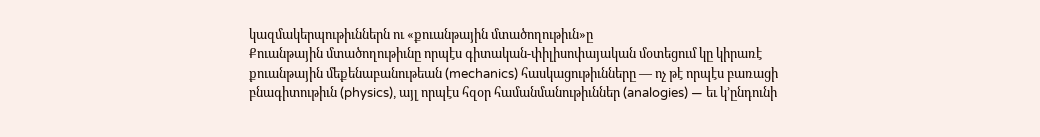կազմակերպութիւններն ու «քուանթային մտածողութիւն»ը
Քուանթային մտածողութիւնը որպէս գիտական-փիլիսոփայական մօտեցում կը կիրառէ քուանթային մեքենաբանութեան (mechanics) հասկացութիւնները — ոչ թէ որպէս բառացի բնագիտութիւն (physics), այլ որպէս հզօր համանմանութիւններ (analogies) — եւ կ՚ընդունի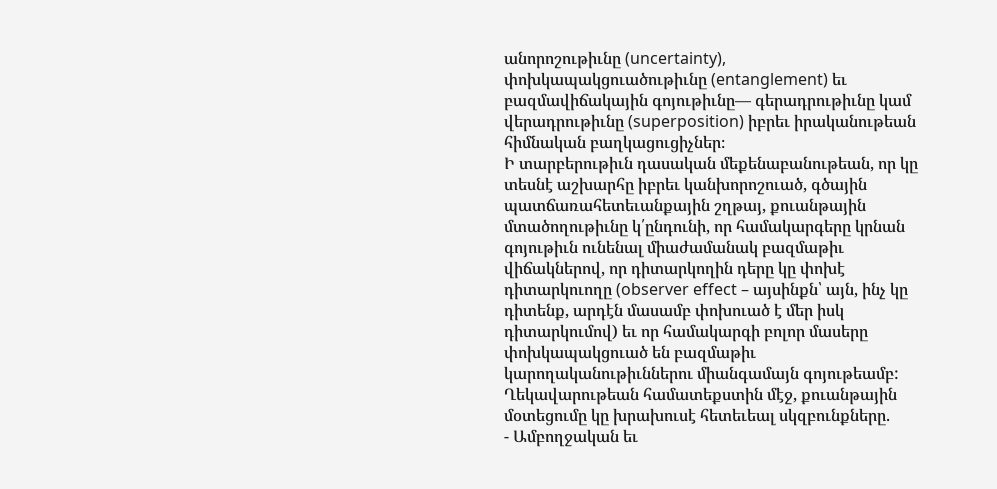անորոշութիւնը (uncertainty), փոխկապակցուածութիւնը (entanglement) եւ բազմավիճակային գոյութիւնը— գերադրութիւնը կամ վերադրութիւնը (superposition) իբրեւ իրականութեան հիմնական բաղկացուցիչներ։
Ի տարբերութիւն դասական մեքենաբանութեան, որ կը տեսնէ աշխարհը իբրեւ կանխորոշուած, գծային պատճառահետեւանքային շղթայ, քուանթային մտածողութիւնը կ՛ընդունի, որ համակարգերը կրնան գոյութիւն ունենալ միաժամանակ բազմաթիւ վիճակներով, որ դիտարկողին դերը կը փոխէ դիտարկուողը (observer effect – այսինքն՝ այն, ինչ կը դիտենք, արդէն մասամբ փոխուած է մեր իսկ դիտարկումով) եւ որ համակարգի բոլոր մասերը փոխկապակցուած են բազմաթիւ կարողականութիւններու միանգամայն գոյութեամբ:
Ղեկավարութեան համատեքստին մէջ, քուանթային մօտեցումը կը խրախուսէ հետեւեալ սկզբունքները.
- Ամբողջական եւ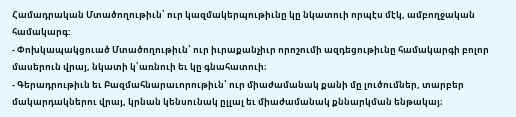Համադրական Մտածողութիւն՝ ուր կազմակերպութիւնը կը նկատուի որպէս մէկ, ամբողջական համակարգ:
- Փոխկապակցուած Մտածողութիւն՝ ուր իւրաքանչիւր որոշումի ազդեցութիւնը համակարգի բոլոր մասերուն վրայ, նկատի կ՛առնուի եւ կը գնահատուի։
- Գերադրութիւն եւ Բազմահնարաւորութիւն՝ ուր միաժամանակ քանի մը լուծումներ, տարբեր մակարդակներու վրայ, կրնան կենսունակ ըլլալ եւ միաժամանակ քննարկման ենթակայ։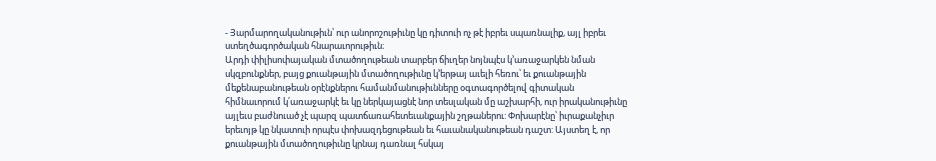- Յարմարողականութիւն՝ ուր անորոշութիւնը կը դիտուի ոչ թէ իբրեւ սպառնալիք, այլ իբրեւ ստեղծագործական հնարաւորութիւն։
Արդի փիլիսոփայական մտածողութեան տարբեր ճիւղեր նոյնպէս կ՚առաջարկեն նման սկզբունքներ, բայց քուանթային մտածողութիւնը կ՚երթայ աւելի հեռու՝ եւ քուանթային մեքենաբանութեան օրէնքներու համանմանութիւնները օգտագործելով գիտական հիմնաւորում կ՛առաջարկէ եւ կը ներկայացնէ նոր տեսլական մը աշխարհի, ուր իրականութիւնը այլեւս բաժնուած չէ պարզ պատճառահետեւանքային շղթաներու: Փոխարէնը՝ իւրաքանչիւր երեւոյթ կը նկատուի որպէս փոխազդեցութեան եւ հաւանականութեան դաշտ: Այստեղ է, որ քուանթային մտածողութիւնը կրնայ դառնալ հսկայ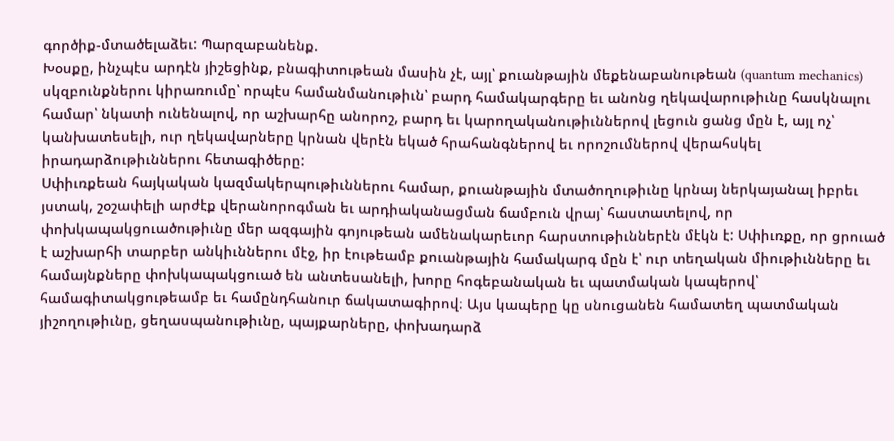գործիք-մտածելաձեւ: Պարզաբանենք.
Խօսքը, ինչպէս արդէն յիշեցինք, բնագիտութեան մասին չէ, այլ՝ քուանթային մեքենաբանութեան (quantum mechanics) սկզբունքներու կիրառումը՝ որպէս համանմանութիւն՝ բարդ համակարգերը եւ անոնց ղեկավարութիւնը հասկնալու համար՝ նկատի ունենալով, որ աշխարհը անորոշ, բարդ եւ կարողականութիւններով լեցուն ցանց մըն է, այլ ոչ՝ կանխատեսելի, ուր ղեկավարները կրնան վերէն եկած հրահանգներով եւ որոշումներով վերահսկել իրադարձութիւններու հետագիծերը:
Սփիւռքեան հայկական կազմակերպութիւններու համար, քուանթային մտածողութիւնը կրնայ ներկայանալ իբրեւ յստակ, շօշափելի արժէք վերանորոգման եւ արդիականացման ճամբուն վրայ՝ հաստատելով, որ փոխկապակցուածութիւնը մեր ազգային գոյութեան ամենակարեւոր հարստութիւններէն մէկն է: Սփիւռքը, որ ցրուած է աշխարհի տարբեր անկիւններու մէջ, իր էութեամբ քուանթային համակարգ մըն է՝ ուր տեղական միութիւնները եւ համայնքները փոխկապակցուած են անտեսանելի, խորը հոգեբանական եւ պատմական կապերով՝ համագիտակցութեամբ եւ համընդհանուր ճակատագիրով։ Այս կապերը կը սնուցանեն համատեղ պատմական յիշողութիւնը, ցեղասպանութիւնը, պայքարները, փոխադարձ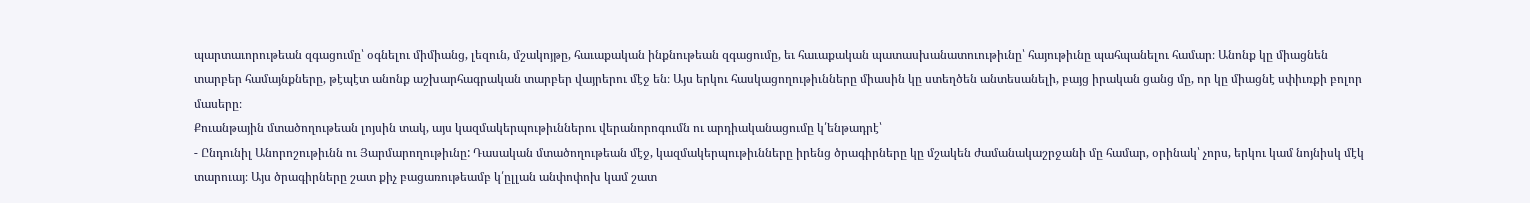պարտաւորութեան զգացումը՝ օգնելու միմիանց, լեզուն, մշակոյթը, հաւաքական ինքնութեան զգացումը, եւ հաւաքական պատասխանատուութիւնը՝ հայութիւնը պահպանելու համար։ Անոնք կը միացնեն տարբեր համայնքները, թէպէտ անոնք աշխարհագրական տարբեր վայրերու մէջ են։ Այս երկու հասկացողութիւնները միասին կը ստեղծեն անտեսանելի, բայց իրական ցանց մը, որ կը միացնէ սփիւռքի բոլոր մասերը։
Քուանթային մտածողութեան լոյսին տակ, այս կազմակերպութիւններու վերանորոգումն ու արդիականացումը կ՛ենթադրէ՝
- Ընդունիլ Անորոշութիւնն ու Յարմարողութիւնը: Դասական մտածողութեան մէջ, կազմակերպութիւնները իրենց ծրագիրները կը մշակեն ժամանակաշրջանի մը համար, օրինակ՝ չորս, երկու կամ նոյնիսկ մէկ տարուայ։ Այս ծրագիրները շատ քիչ բացառութեամբ կ՛ըլլան անփոփոխ կամ շատ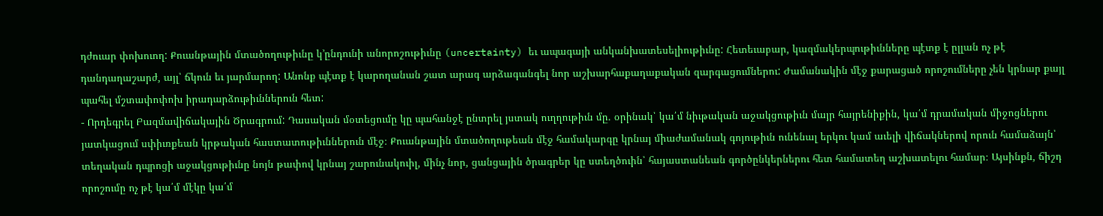դժուար փոխուող: Քուանթային մտածողութիւնը կ’ընդունի անորոշութիւնը (uncertainty) եւ ապագայի անկանխատեսելիութիւնը: Հետեւաբար, կազմակերպութիւնները պէտք է ըլլան ոչ թէ դանդաղաշարժ, այլ՝ ճկուն եւ յարմարող: Անոնք պէտք է կարողանան շատ արագ արձագանգել նոր աշխարհաքաղաքական զարգացումներու: Ժամանակին մէջ քարացած որոշումները չեն կրնար քայլ պահել մշտափոփոխ իրադարձութիւններուն հետ:
- Որդեգրել Բազմավիճակային Ծրագրում: Դասական մօտեցումը կը պահանջէ ընտրել յստակ ուղղութիւն մը. օրինակ՝ կա՛մ նիւթական աջակցութիւն մայր հայրենիքին, կա՛մ դրամական միջոցներու յատկացում սփիւռքեան կրթական հաստատութիւններուն մէջ։ Քուանթային մտածողութեան մէջ համակարգը կրնայ միաժամանակ գոյութիւն ունենալ երկու կամ աւելի վիճակներով որուն համաձայն՝ տեղական դպրոցի աջակցութիւնը նոյն թափով կրնայ շարունակուիլ, մինչ նոր, ցանցային ծրագրեր կը ստեղծուին՝ հայաստանեան գործընկերներու հետ համատեղ աշխատելու համար։ Այսինքն, ճիշդ որոշումը ոչ թէ կա՛մ մէկը կա՛մ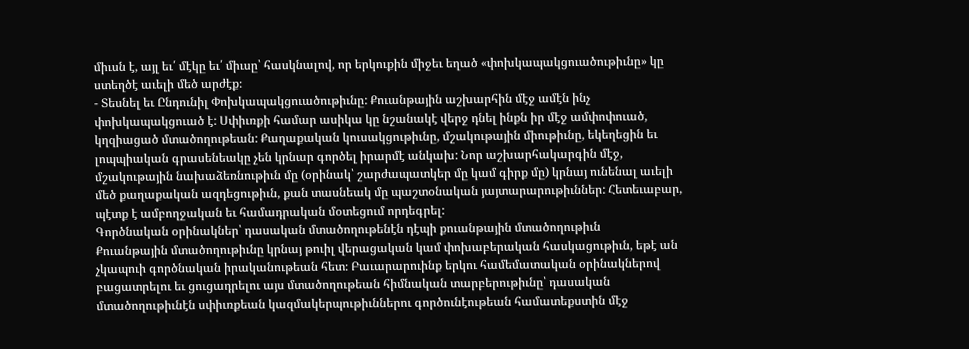միւսն է, այլ եւ՛ մէկը եւ՛ միւսը՝ հասկնալով, որ երկուքին միջեւ եղած «փոխկապակցուածութիւնը» կը ստեղծէ աւելի մեծ արժէք։
- Տեսնել եւ Ընդունիլ Փոխկապակցուածութիւնը: Քուանթային աշխարհին մէջ ամէն ինչ փոխկապակցուած է: Սփիւռքի համար ասիկա կը նշանակէ վերջ դնել ինքն իր մէջ ամփոփուած, կղզիացած մտածողութեան: Քաղաքական կուսակցութիւնը, մշակութային միութիւնը, եկեղեցին եւ լոպպիական գրասենեակը չեն կրնար գործել իրարմէ անկախ: Նոր աշխարհակարգին մէջ, մշակութային նախաձեռնութիւն մը (օրինակ՝ շարժապատկեր մը կամ գիրք մը) կրնայ ունենալ աւելի մեծ քաղաքական ազդեցութիւն, քան տասնեակ մը պաշտօնական յայտարարութիւններ: Հետեւաբար, պէտք է ամբողջական եւ համադրական մօտեցում որդեգրել:
Գործնական օրինակներ՝ դասական մտածողութենէն դէպի քուանթային մտածողութիւն
Քուանթային մտածողութիւնը կրնայ թուիլ վերացական կամ փոխաբերական հասկացութիւն, եթէ ան չկապուի գործնական իրականութեան հետ։ Բաւարարուինք երկու համեմատական օրինակներով բացատրելու եւ ցուցադրելու այս մտածողութեան հիմնական տարբերութիւնը՝ դասական մտածողութիւնէն սփիւռքեան կազմակերպութիւններու գործունէութեան համատեքստին մէջ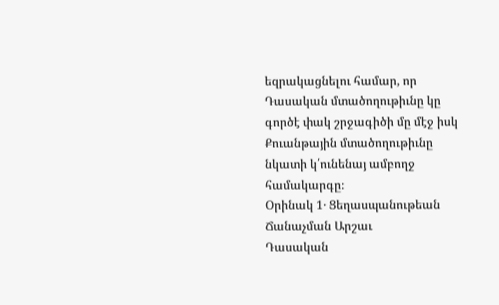եզրակացնելու համար, որ Դասական մտածողութիւնը կը գործէ փակ շրջագիծի մը մէջ իսկ Քուանթային մտածողութիւնը նկատի կ՛ունենայ ամբողջ համակարգը։
Օրինակ 1․ Ցեղասպանութեան Ճանաչման Արշաւ
Դասական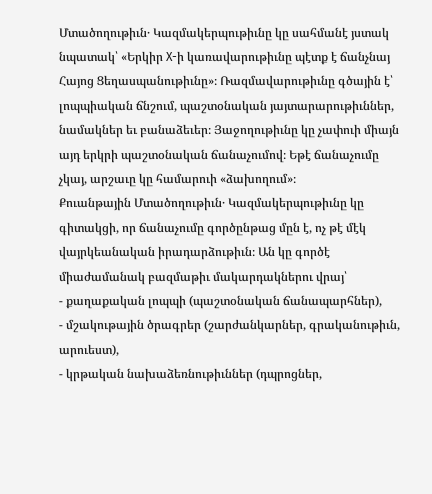Մտածողութիւն․ Կազմակերպութիւնը կը սահմանէ յստակ նպատակ՝ «Երկիր X-ի կառավարութիւնը պէտք է ճանչնայ Հայոց Ցեղասպանութիւնը»։ Ռազմավարութիւնը գծային է՝ լոպպիական ճնշում, պաշտօնական յայտարարութիւններ, նամակներ եւ բանաձեւեր։ Յաջողութիւնը կը չափուի միայն այդ երկրի պաշտօնական ճանաչումով։ Եթէ ճանաչումը չկայ, արշաւը կը համարուի «ձախողում»։
Քուանթային Մտածողութիւն․ Կազմակերպութիւնը կը գիտակցի, որ ճանաչումը գործընթաց մըն է, ոչ թէ մէկ վայրկեանական իրադարձութիւն։ Ան կը գործէ միաժամանակ բազմաթիւ մակարդակներու վրայ՝
- քաղաքական լոպպի (պաշտօնական ճանապարհներ),
- մշակութային ծրագրեր (շարժանկարներ, գրականութիւն, արուեստ),
- կրթական նախաձեռնութիւններ (դպրոցներ,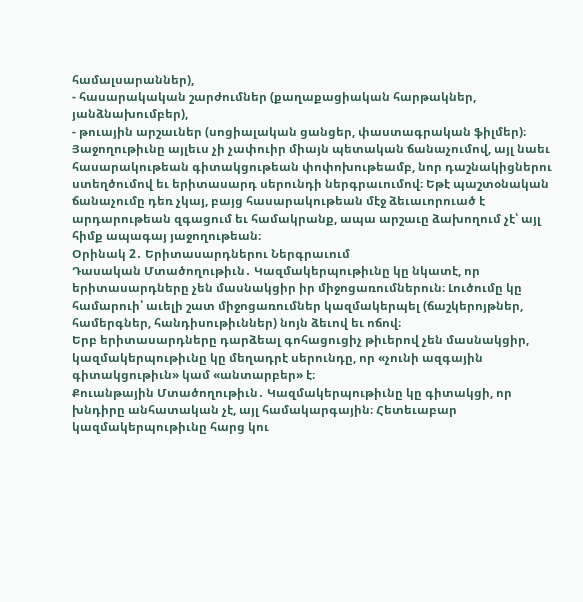համալսարաններ),
- հասարակական շարժումներ (քաղաքացիական հարթակներ, յանձնախումբեր),
- թուային արշաւներ (սոցիալական ցանցեր, փաստագրական ֆիլմեր)։
Յաջողութիւնը այլեւս չի չափուիր միայն պետական ճանաչումով, այլ նաեւ հասարակութեան գիտակցութեան փոփոխութեամբ, նոր դաշնակիցներու ստեղծումով եւ երիտասարդ սերունդի ներգրաւումով։ Եթէ պաշտօնական ճանաչումը դեռ չկայ, բայց հասարակութեան մէջ ձեւաւորուած է արդարութեան զգացում եւ համակրանք, ապա արշաւը ձախողում չէ՝ այլ հիմք ապագայ յաջողութեան։
Օրինակ 2․ Երիտասարդներու Ներգրաւում
Դասական Մտածողութիւն․ Կազմակերպութիւնը կը նկատէ, որ երիտասարդները չեն մասնակցիր իր միջոցառումներուն։ Լուծումը կը համարուի՝ աւելի շատ միջոցառումներ կազմակերպել (ճաշկերոյթներ, համերգներ, հանդիսութիւններ) նոյն ձեւով եւ ոճով։
Երբ երիտասարդները դարձեալ գոհացուցիչ թիւերով չեն մասնակցիր, կազմակերպութիւնը կը մեղադրէ սերունդը, որ «չունի ազգային գիտակցութիւն» կամ «անտարբեր» է։
Քուանթային Մտածողութիւն․ Կազմակերպութիւնը կը գիտակցի, որ խնդիրը անհատական չէ, այլ համակարգային։ Հետեւաբար կազմակերպութիւնը հարց կու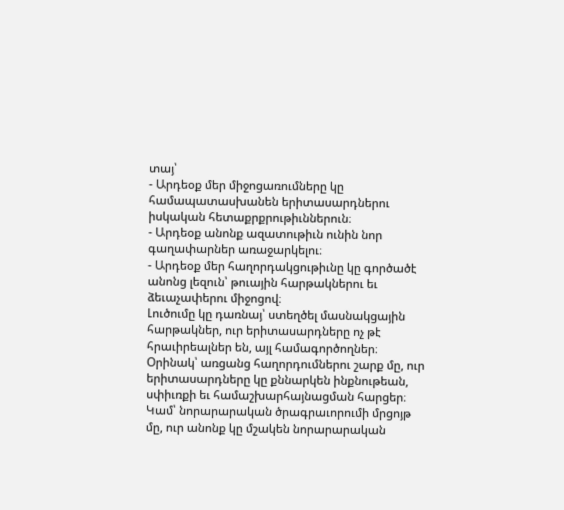տայ՝
- Արդեօք մեր միջոցառումները կը համապատասխանեն երիտասարդներու իսկական հետաքրքրութիւններուն։
- Արդեօք անոնք ազատութիւն ունին նոր գաղափարներ առաջարկելու։
- Արդեօք մեր հաղորդակցութիւնը կը գործածէ անոնց լեզուն՝ թուային հարթակներու եւ ձեւաչափերու միջոցով։
Լուծումը կը դառնայ՝ ստեղծել մասնակցային հարթակներ, ուր երիտասարդները ոչ թէ հրաւիրեալներ են, այլ համագործողներ։ Օրինակ՝ առցանց հաղորդումներու շարք մը, ուր երիտասարդները կը քննարկեն ինքնութեան, սփիւռքի եւ համաշխարհայնացման հարցեր։ Կամ՝ նորարարական ծրագրաւորումի մրցոյթ մը, ուր անոնք կը մշակեն նորարարական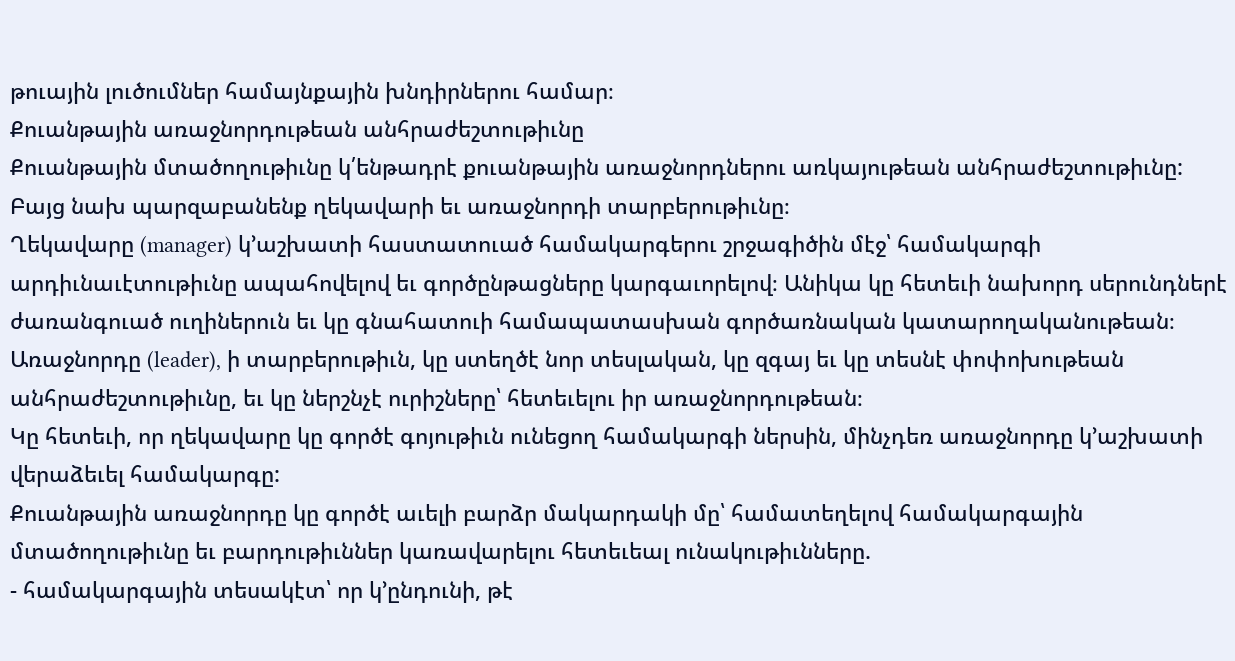թուային լուծումներ համայնքային խնդիրներու համար։
Քուանթային առաջնորդութեան անհրաժեշտութիւնը
Քուանթային մտածողութիւնը կ՛ենթադրէ քուանթային առաջնորդներու առկայութեան անհրաժեշտութիւնը: Բայց նախ պարզաբանենք ղեկավարի եւ առաջնորդի տարբերութիւնը։
Ղեկավարը (manager) կ՚աշխատի հաստատուած համակարգերու շրջագիծին մէջ՝ համակարգի արդիւնաւէտութիւնը ապահովելով եւ գործընթացները կարգաւորելով։ Անիկա կը հետեւի նախորդ սերունդներէ ժառանգուած ուղիներուն եւ կը գնահատուի համապատասխան գործառնական կատարողականութեան։
Առաջնորդը (leader), ի տարբերութիւն, կը ստեղծէ նոր տեսլական, կը զգայ եւ կը տեսնէ փոփոխութեան անհրաժեշտութիւնը, եւ կը ներշնչէ ուրիշները՝ հետեւելու իր առաջնորդութեան։
Կը հետեւի, որ ղեկավարը կը գործէ գոյութիւն ունեցող համակարգի ներսին, մինչդեռ առաջնորդը կ’աշխատի վերաձեւել համակարգը:
Քուանթային առաջնորդը կը գործէ աւելի բարձր մակարդակի մը՝ համատեղելով համակարգային մտածողութիւնը եւ բարդութիւններ կառավարելու հետեւեալ ունակութիւնները.
- համակարգային տեսակէտ՝ որ կ՚ընդունի, թէ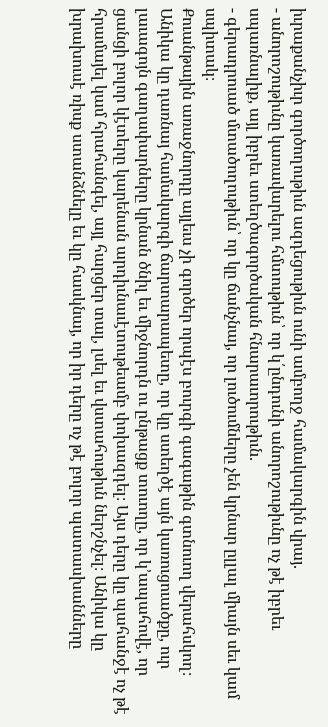իւրաքանչիւր գործողութիւն ազդեցութիւն ունի ամբողջ համակարգին վրայ.
- անորոշութիւնը կառավարելու հմտութիւն՝ որ կ՛ընդունի անորոշութիւնը ոչ թէ իբրեւ սպառնալիք, այլ իբրեւ ստեղծագործական հնարաւորութիւն.
- գերադրուած մտածողութիւն՝ որ կը ճանչնայ, որ լուծումները չեն կրնար ըլլալ միայն սեւ կամ սպիտակ։
Քուանթային առաջնորդը այլեւս չի գործեր որպէս բուրգի գագաթին գտնուող վերահսկող։ Անիկա կը դառնայ համակարգի ճարտարապետը, որ կը ստեղծէ այն կառուցուածքը, ուր լաւագոյն գաղափարները կրնան ծնիլ եւ միջնորդն ու ընթացք տուողը, որ կ’ապահովէ, որ ցանցի բոլոր կէտերը կարենան արդիւնաւէտութեամբ փոխազդել։ Այս դերը կը պահանջէ ոչ թէ հրամայել կամ հրահանգել, այլ հարցեր տալ, լսել եւ վստահութիւն ներշնչել։ Անիկա կը խրախուսէ ռիսք ստանձնելը եւ կը հասկնայ, որ իր դերը ոչ թէ բոլոր պատասխանները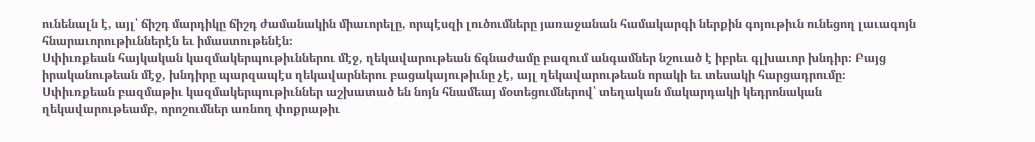ունենալն է, այլ՝ ճիշդ մարդիկը ճիշդ ժամանակին միաւորելը, որպէսզի լուծումները յառաջանան համակարգի ներքին գոյութիւն ունեցող լաւագոյն հնարաւորութիւններէն եւ իմաստութենէն։
Սփիւռքեան հայկական կազմակերպութիւններու մէջ, ղեկավարութեան ճգնաժամը բազում անգամներ նշուած է իբրեւ գլխաւոր խնդիր։ Բայց իրականութեան մէջ, խնդիրը պարզապէս ղեկավարներու բացակայութիւնը չէ, այլ ղեկավարութեան որակի եւ տեսակի հարցադրումը։
Սփիւռքեան բազմաթիւ կազմակերպութիւններ աշխատած են նոյն հնամեայ մօտեցումներով՝ տեղական մակարդակի կեդրոնական ղեկավարութեամբ, որոշումներ առնող փոքրաթիւ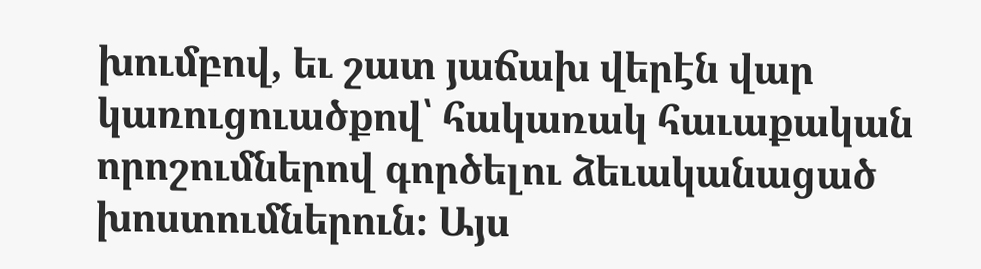խումբով, եւ շատ յաճախ վերէն վար կառուցուածքով՝ հակառակ հաւաքական որոշումներով գործելու ձեւականացած խոստումներուն։ Այս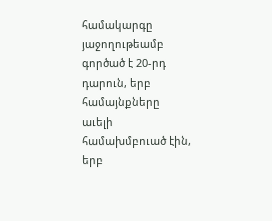համակարգը յաջողութեամբ գործած է 20-րդ դարուն, երբ համայնքները աւելի համախմբուած էին, երբ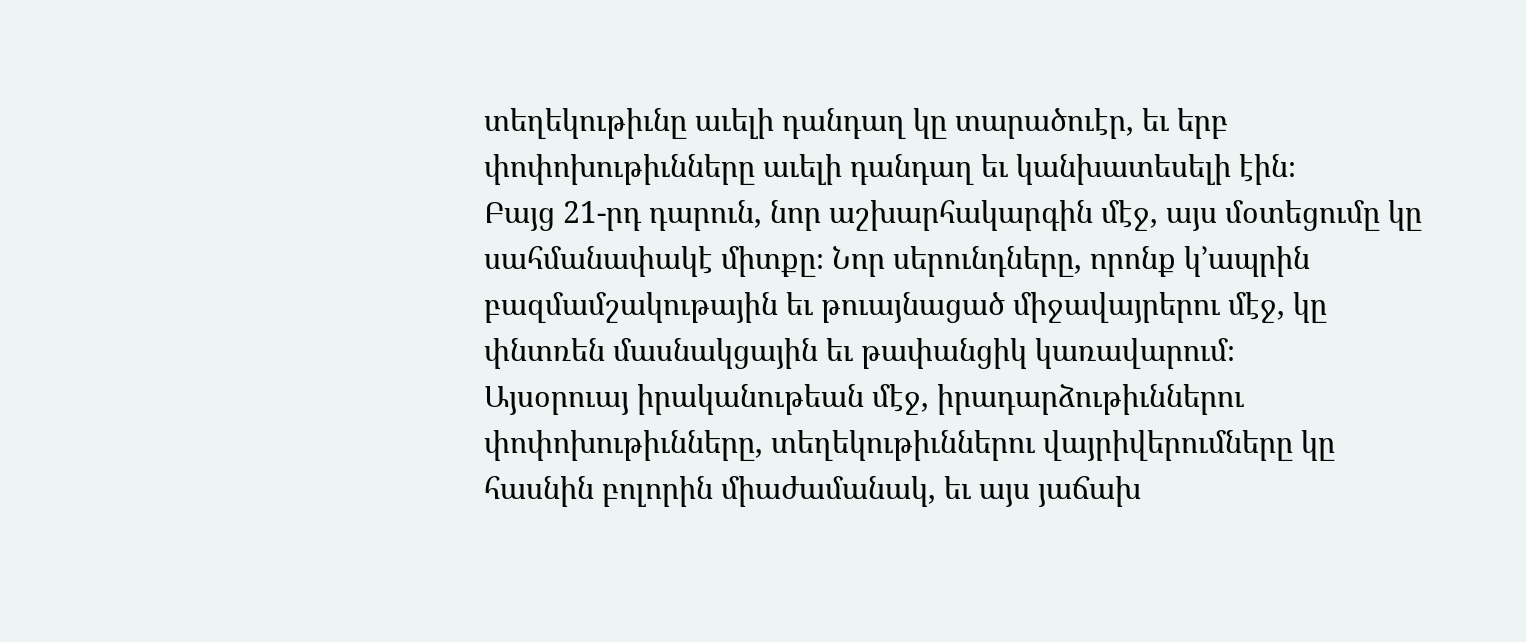տեղեկութիւնը աւելի դանդաղ կը տարածուէր, եւ երբ փոփոխութիւնները աւելի դանդաղ եւ կանխատեսելի էին։
Բայց 21-րդ դարուն, նոր աշխարհակարգին մէջ, այս մօտեցումը կը սահմանափակէ միտքը։ Նոր սերունդները, որոնք կ՚ապրին բազմամշակութային եւ թուայնացած միջավայրերու մէջ, կը փնտռեն մասնակցային եւ թափանցիկ կառավարում։
Այսօրուայ իրականութեան մէջ, իրադարձութիւններու փոփոխութիւնները, տեղեկութիւններու վայրիվերումները կը հասնին բոլորին միաժամանակ, եւ այս յաճախ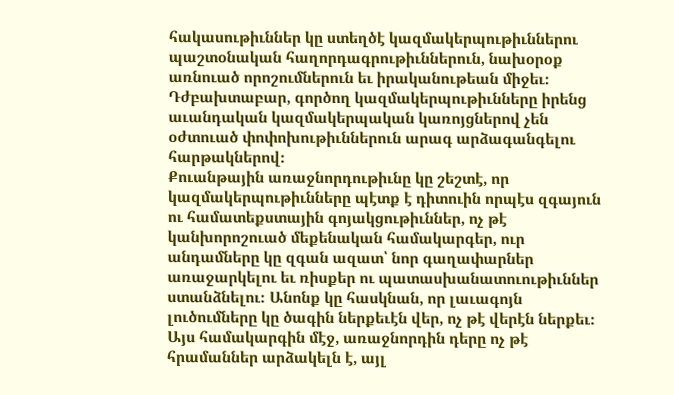հակասութիւններ կը ստեղծէ կազմակերպութիւններու պաշտօնական հաղորդագրութիւններուն, նախօրօք առնուած որոշումներուն եւ իրականութեան միջեւ։ Դժբախտաբար, գործող կազմակերպութիւնները իրենց աւանդական կազմակերպական կառոյցներով չեն օժտուած փոփոխութիւններուն արագ արձագանգելու հարթակներով։
Քուանթային առաջնորդութիւնը կը շեշտէ, որ կազմակերպութիւնները պէտք է դիտուին որպէս զգայուն ու համատեքստային գոյակցութիւններ, ոչ թէ կանխորոշուած մեքենական համակարգեր, ուր անդամները կը զգան ազատ՝ նոր գաղափարներ առաջարկելու եւ ռիսքեր ու պատասխանատուութիւններ ստանձնելու։ Անոնք կը հասկնան, որ լաւագոյն լուծումները կը ծագին ներքեւէն վեր, ոչ թէ վերէն ներքեւ։ Այս համակարգին մէջ, առաջնորդին դերը ոչ թէ հրամաններ արձակելն է, այլ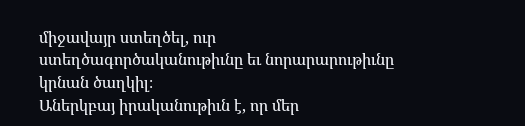միջավայր ստեղծել, ուր ստեղծագործականութիւնը եւ նորարարութիւնը կրնան ծաղկիլ։
Աներկբայ իրականութիւն է, որ մեր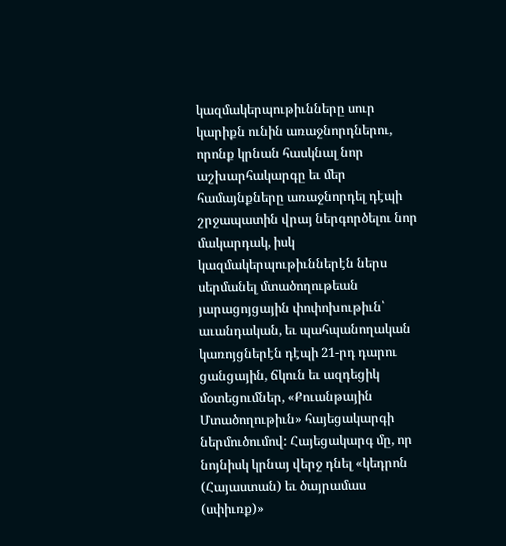կազմակերպութիւնները սուր կարիքն ունին առաջնորդներու, որոնք կրնան հասկնալ նոր աշխարհակարգը եւ մեր համայնքները առաջնորդել դէպի շրջապատին վրայ ներգործելու նոր մակարդակ, իսկ կազմակերպութիւններէն ներս սերմանել մտածողութեան յարացոյցային փոփոխութիւն՝ աւանդական, եւ պահպանողական կառոյցներէն դէպի 21-րդ դարու ցանցային, ճկուն եւ ազդեցիկ մօտեցումներ, «Քուանթային Մտածողութիւն» հայեցակարգի ներմուծումով: Հայեցակարգ մը, որ նոյնիսկ կրնայ վերջ դնել «կեդրոն (Հայաստան) եւ ծայրամաս (սփիւռք)»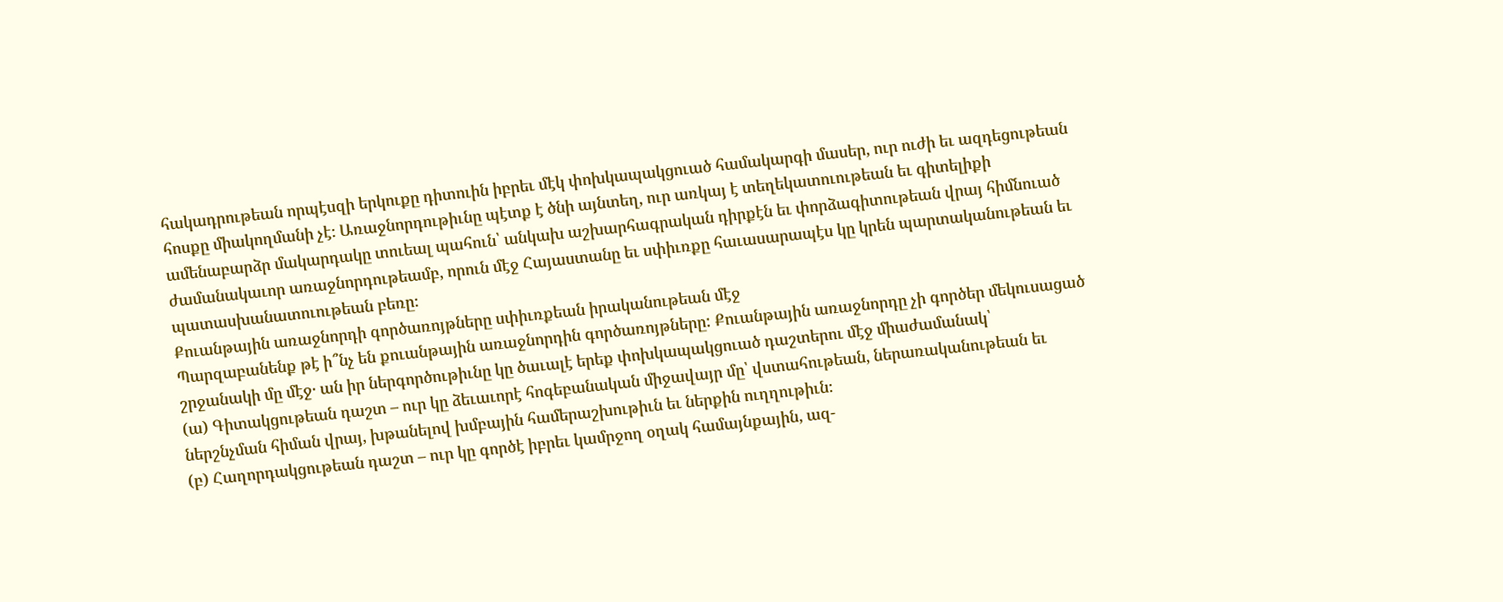հակադրութեան որպէսզի երկուքը դիտուին իբրեւ մէկ փոխկապակցուած համակարգի մասեր, ուր ուժի եւ ազդեցութեան հոսքը միակողմանի չէ։ Առաջնորդութիւնը պէտք է ծնի այնտեղ, ուր առկայ է տեղեկատուութեան եւ գիտելիքի ամենաբարձր մակարդակը տուեալ պահուն՝ անկախ աշխարհագրական դիրքէն եւ փորձագիտութեան վրայ հիմնուած ժամանակաւոր առաջնորդութեամբ, որուն մէջ Հայաստանը եւ սփիւռքը հաւասարապէս կը կրեն պարտականութեան եւ պատասխանատուութեան բեռը։
Քուանթային առաջնորդի գործառոյթները սփիւռքեան իրականութեան մէջ
Պարզաբանենք թէ ի՞նչ են քուանթային առաջնորդին գործառոյթները: Քուանթային առաջնորդը չի գործեր մեկուսացած շրջանակի մը մէջ․ ան իր ներգործութիւնը կը ծաւալէ երեք փոխկապակցուած դաշտերու մէջ միաժամանակ՝
(ա) Գիտակցութեան դաշտ – ուր կը ձեւաւորէ հոգեբանական միջավայր մը՝ վստահութեան, ներառականութեան եւ ներշնչման հիման վրայ, խթանելով խմբային համերաշխութիւն եւ ներքին ուղղութիւն։
(բ) Հաղորդակցութեան դաշտ – ուր կը գործէ իբրեւ կամրջող օղակ համայնքային, ազ-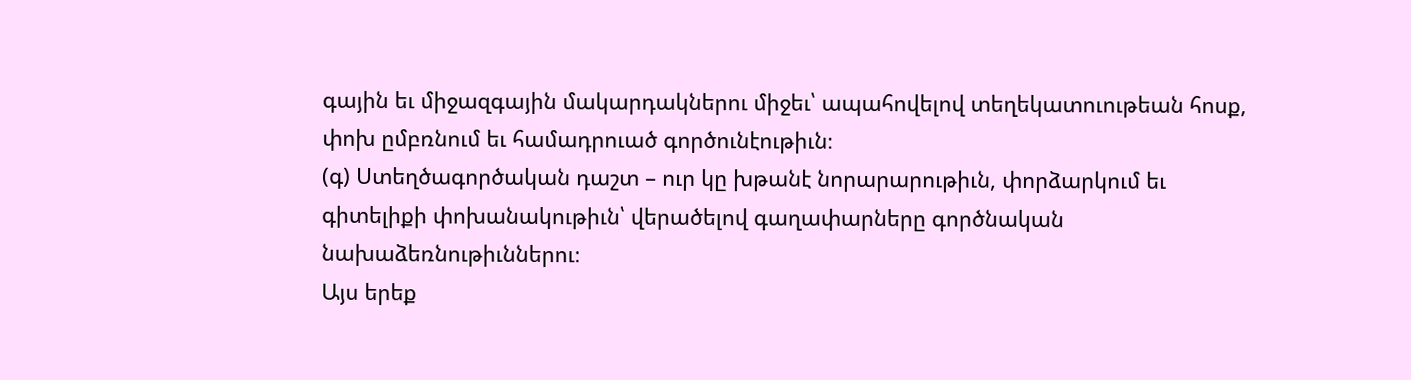գային եւ միջազգային մակարդակներու միջեւ՝ ապահովելով տեղեկատուութեան հոսք, փոխ ըմբռնում եւ համադրուած գործունէութիւն։
(գ) Ստեղծագործական դաշտ – ուր կը խթանէ նորարարութիւն, փորձարկում եւ գիտելիքի փոխանակութիւն՝ վերածելով գաղափարները գործնական նախաձեռնութիւններու։
Այս երեք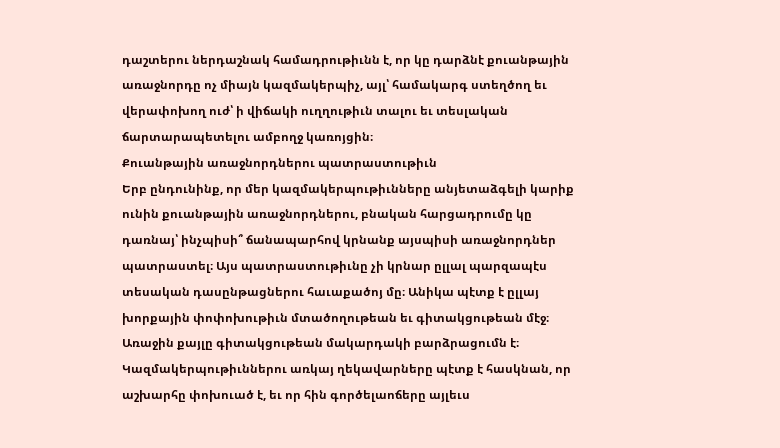դաշտերու ներդաշնակ համադրութիւնն է, որ կը դարձնէ քուանթային առաջնորդը ոչ միայն կազմակերպիչ, այլ՝ համակարգ ստեղծող եւ վերափոխող ուժ՝ ի վիճակի ուղղութիւն տալու եւ տեսլական ճարտարապետելու ամբողջ կառոյցին։
Քուանթային առաջնորդներու պատրաստութիւն
Երբ ընդունինք, որ մեր կազմակերպութիւնները անյետաձգելի կարիք ունին քուանթային առաջնորդներու, բնական հարցադրումը կը դառնայ՝ ինչպիսի՞ ճանապարհով կրնանք այսպիսի առաջնորդներ պատրաստել։ Այս պատրաստութիւնը չի կրնար ըլլալ պարզապէս տեսական դասընթացներու հաւաքածոյ մը։ Անիկա պէտք է ըլլայ խորքային փոփոխութիւն մտածողութեան եւ գիտակցութեան մէջ։
Առաջին քայլը գիտակցութեան մակարդակի բարձրացումն է։ Կազմակերպութիւններու առկայ ղեկավարները պէտք է հասկնան, որ աշխարհը փոխուած է, եւ որ հին գործելաոճերը այլեւս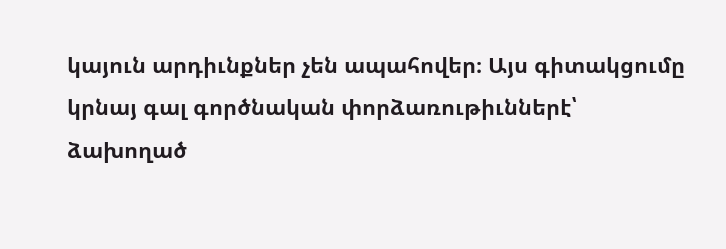կայուն արդիւնքներ չեն ապահովեր։ Այս գիտակցումը կրնայ գալ գործնական փորձառութիւններէ՝ ձախողած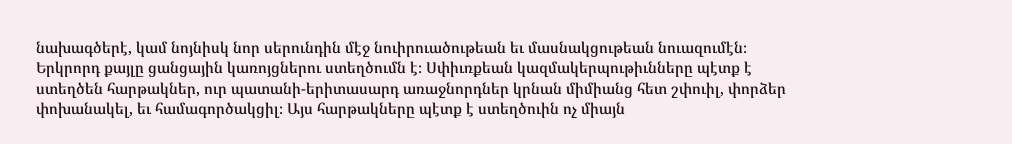նախագծերէ, կամ նոյնիսկ նոր սերունդին մէջ նուիրուածութեան եւ մասնակցութեան նուազումէն։
Երկրորդ քայլը ցանցային կառոյցներու ստեղծումն է։ Սփիւռքեան կազմակերպութիւնները պէտք է ստեղծեն հարթակներ, ուր պատանի-երիտասարդ առաջնորդներ կրնան միմիանց հետ շփուիլ, փորձեր փոխանակել, եւ համագործակցիլ։ Այս հարթակները պէտք է ստեղծուին ոչ միայն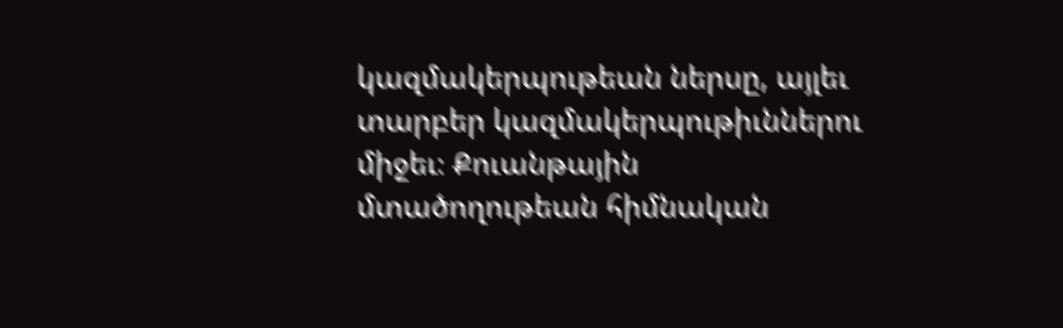կազմակերպութեան ներսը, այլեւ տարբեր կազմակերպութիւններու միջեւ։ Քուանթային մտածողութեան հիմնական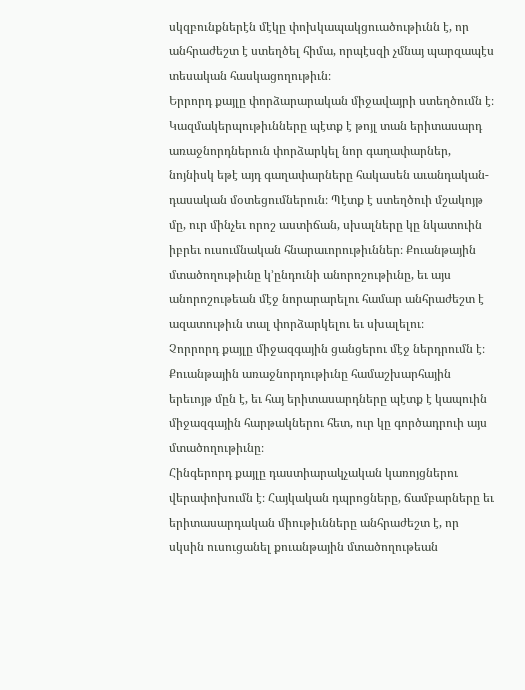սկզբունքներէն մէկը փոխկապակցուածութիւնն է, որ անհրաժեշտ է ստեղծել հիմա, որպէսզի չմնայ պարզապէս տեսական հասկացողութիւն։
Երրորդ քայլը փորձարարական միջավայրի ստեղծումն է։ Կազմակերպութիւնները պէտք է թոյլ տան երիտասարդ առաջնորդներուն փորձարկել նոր գաղափարներ, նոյնիսկ եթէ այդ գաղափարները հակասեն աւանդական-դասական մօտեցումներուն։ Պէտք է ստեղծուի մշակոյթ մը, ուր մինչեւ որոշ աստիճան, սխալները կը նկատուին իբրեւ ուսումնական հնարաւորութիւններ։ Քուանթային մտածողութիւնը կ՚ընդունի անորոշութիւնը, եւ այս անորոշութեան մէջ նորարարելու համար անհրաժեշտ է ազատութիւն տալ փորձարկելու եւ սխալելու։
Չորրորդ քայլը միջազգային ցանցերու մէջ ներդրումն է։ Քուանթային առաջնորդութիւնը համաշխարհային երեւոյթ մըն է, եւ հայ երիտասարդները պէտք է կապուին միջազգային հարթակներու հետ, ուր կը գործադրուի այս մտածողութիւնը։
Հինգերորդ քայլը դաստիարակչական կառոյցներու վերափոխումն է։ Հայկական դպրոցները, ճամբարները եւ երիտասարդական միութիւնները անհրաժեշտ է, որ սկսին ուսուցանել քուանթային մտածողութեան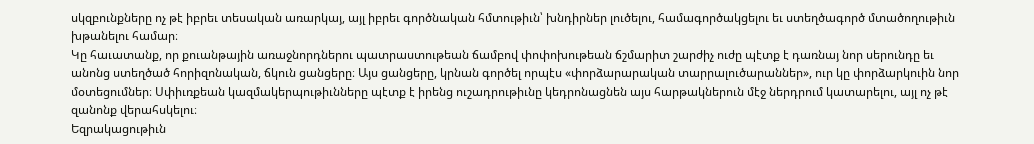սկզբունքները ոչ թէ իբրեւ տեսական առարկայ, այլ իբրեւ գործնական հմտութիւն՝ խնդիրներ լուծելու, համագործակցելու եւ ստեղծագործ մտածողութիւն խթանելու համար։
Կը հաւատանք, որ քուանթային առաջնորդներու պատրաստութեան ճամբով փոփոխութեան ճշմարիտ շարժիչ ուժը պէտք է դառնայ նոր սերունդը եւ անոնց ստեղծած հորիզոնական, ճկուն ցանցերը։ Այս ցանցերը, կրնան գործել որպէս «փորձարարական տարրալուծարաններ», ուր կը փորձարկուին նոր մօտեցումներ։ Սփիւռքեան կազմակերպութիւնները պէտք է իրենց ուշադրութիւնը կեդրոնացնեն այս հարթակներուն մէջ ներդրում կատարելու, այլ ոչ թէ զանոնք վերահսկելու։
Եզրակացութիւն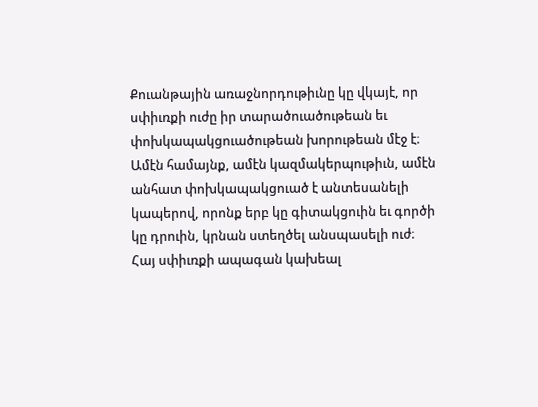Քուանթային առաջնորդութիւնը կը վկայէ, որ սփիւռքի ուժը իր տարածուածութեան եւ փոխկապակցուածութեան խորութեան մէջ է։ Ամէն համայնք, ամէն կազմակերպութիւն, ամէն անհատ փոխկապակցուած է անտեսանելի կապերով, որոնք երբ կը գիտակցուին եւ գործի կը դրուին, կրնան ստեղծել անսպասելի ուժ։
Հայ սփիւռքի ապագան կախեալ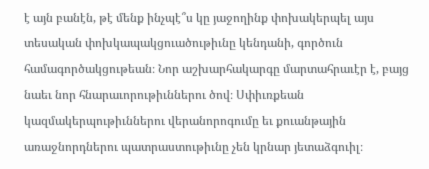է այն բանէն, թէ մենք ինչպէ՞ս կը յաջողինք փոխակերպել այս տեսական փոխկապակցուածութիւնը կենդանի, գործուն համագործակցութեան։ Նոր աշխարհակարգը մարտահրաւէր է, բայց նաեւ նոր հնարաւորութիւններու ծով։ Սփիւռքեան կազմակերպութիւններու վերանորոգումը եւ քուանթային առաջնորդներու պատրաստութիւնը չեն կրնար յետաձգուիլ։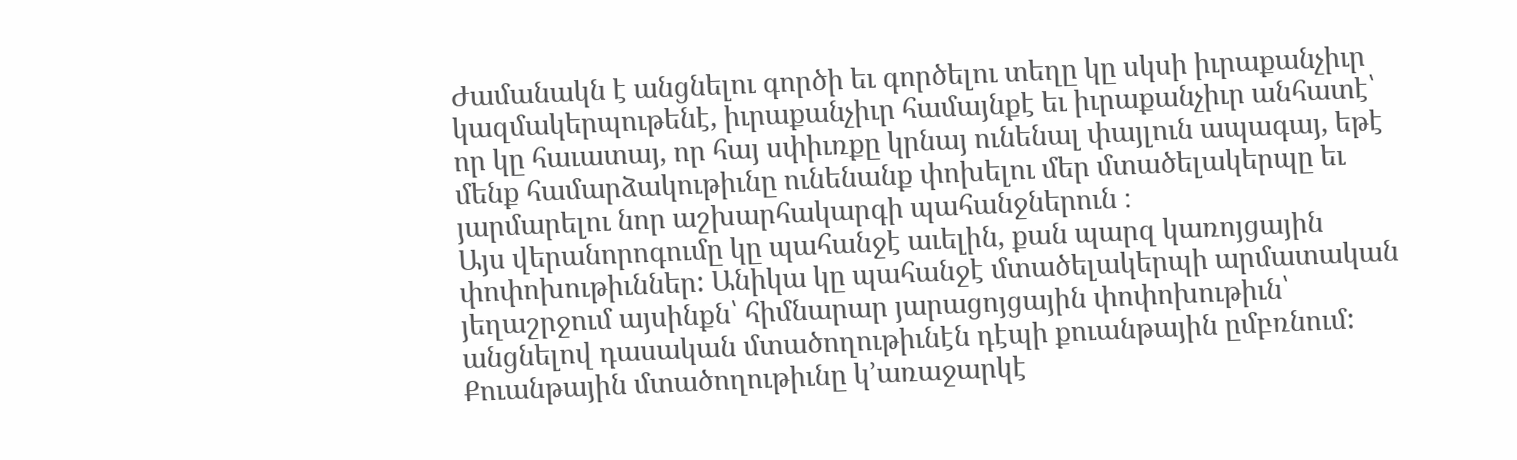Ժամանակն է անցնելու գործի եւ գործելու տեղը կը սկսի իւրաքանչիւր կազմակերպութենէ, իւրաքանչիւր համայնքէ եւ իւրաքանչիւր անհատէ՝ որ կը հաւատայ, որ հայ սփիւռքը կրնայ ունենալ փայլուն ապագայ, եթէ մենք համարձակութիւնը ունենանք փոխելու մեր մտածելակերպը եւ յարմարելու նոր աշխարհակարգի պահանջներուն ։
Այս վերանորոգումը կը պահանջէ աւելին, քան պարզ կառոյցային փոփոխութիւններ: Անիկա կը պահանջէ մտածելակերպի արմատական յեղաշրջում այսինքն՝ հիմնարար յարացոյցային փոփոխութիւն՝ անցնելով դասական մտածողութիւնէն դէպի քուանթային ըմբռնում:
Քուանթային մտածողութիւնը կ’առաջարկէ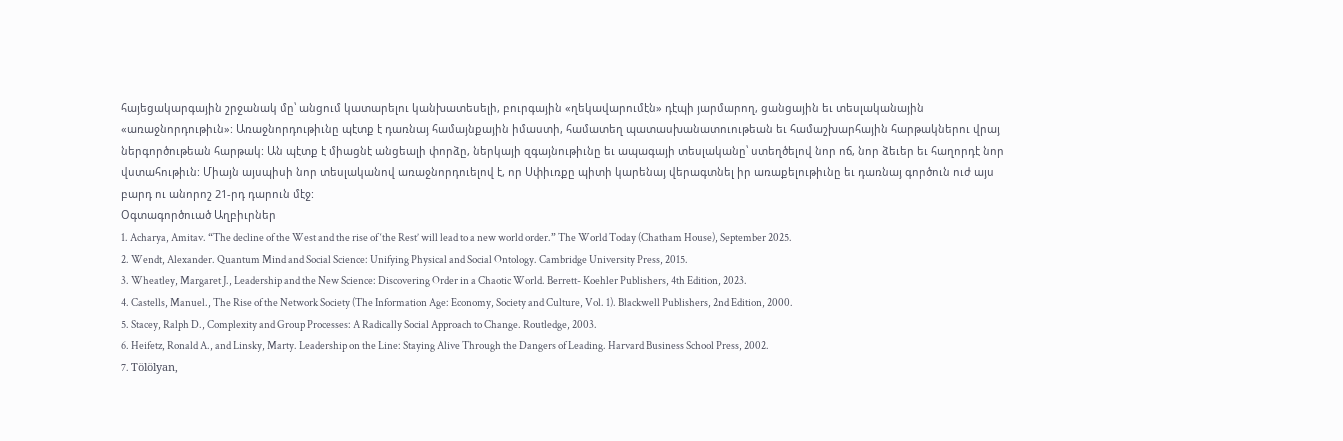հայեցակարգային շրջանակ մը՝ անցում կատարելու կանխատեսելի, բուրգային «ղեկավարումէն» դէպի յարմարող, ցանցային եւ տեսլականային «առաջնորդութիւն»: Առաջնորդութիւնը պէտք է դառնայ համայնքային իմաստի, համատեղ պատասխանատուութեան եւ համաշխարհային հարթակներու վրայ ներգործութեան հարթակ: Ան պէտք է միացնէ անցեալի փորձը, ներկայի զգայնութիւնը եւ ապագայի տեսլականը՝ ստեղծելով նոր ոճ, նոր ձեւեր եւ հաղորդէ նոր վստահութիւն: Միայն այսպիսի նոր տեսլականով առաջնորդուելով է, որ Սփիւռքը պիտի կարենայ վերագտնել իր առաքելութիւնը եւ դառնայ գործուն ուժ այս բարդ ու անորոշ 21-րդ դարուն մէջ:
Օգտագործուած Աղբիւրներ
1. Acharya, Amitav. “The decline of the West and the rise of ‘the Rest’ will lead to a new world order.” The World Today (Chatham House), September 2025.
2. Wendt, Alexander. Quantum Mind and Social Science: Unifying Physical and Social Ontology. Cambridge University Press, 2015.
3. Wheatley, Margaret J., Leadership and the New Science: Discovering Order in a Chaotic World. Berrett- Koehler Publishers, 4th Edition, 2023.
4. Castells, Manuel., The Rise of the Network Society (The Information Age: Economy, Society and Culture, Vol. 1). Blackwell Publishers, 2nd Edition, 2000.
5. Stacey, Ralph D., Complexity and Group Processes: A Radically Social Approach to Change. Routledge, 2003.
6. Heifetz, Ronald A., and Linsky, Marty. Leadership on the Line: Staying Alive Through the Dangers of Leading. Harvard Business School Press, 2002.
7. Tölölyan,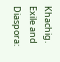Khachig. Exile and Diaspora: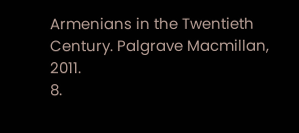Armenians in the Twentieth Century. Palgrave Macmillan, 2011.
8.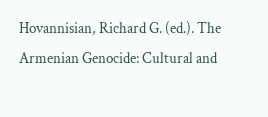Hovannisian, Richard G. (ed.). The Armenian Genocide: Cultural and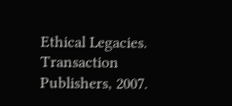Ethical Legacies. Transaction Publishers, 2007.